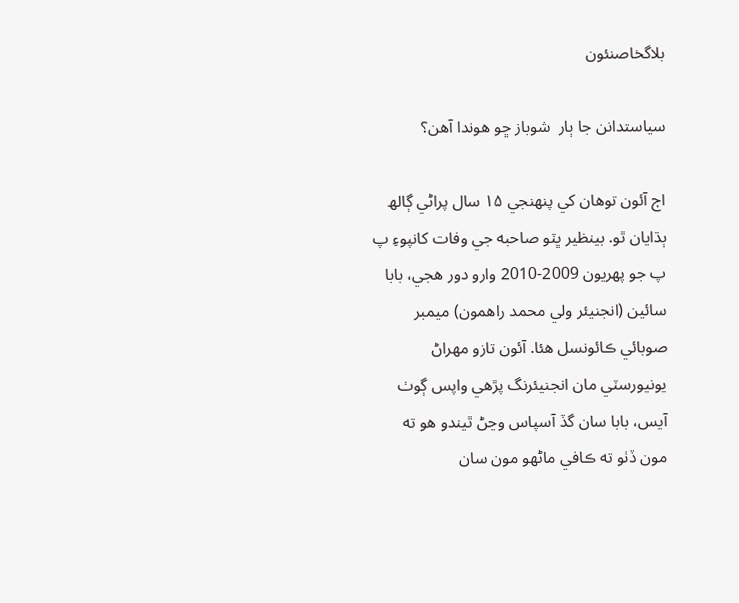بلاگخاصنئون

سياستدانن جا ٻار  شوباز ڇو هوندا آهن؟

اڄ آئون توھان کي پنھنجي ۱۵ سال پراڻي ڳالھ ٻڌايان ٿو. بينظير ڀٽو صاحبه جي وفات کانپوءِ پ پ جو پھريون 2009-2010 وارو دور ھجي، بابا سائين (انجنيئر ولي محمد راھمون) ميمبر صوبائي ڪائونسل ھئا. آئون تازو مھراڻ يونيورسٽي مان انجنيئرنگ پڙھي واپس ڳوٺ آيس، بابا سان گڏ آسپاس وڃڻ ٿيندو ھو ته مون ڏٺو ته ڪافي ماڻھو مون سان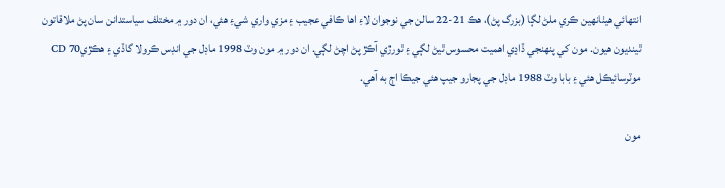انتھائي ھيٺانهين ڪري ملڻ لڳا (بزرگ پڻ)، ھڪ 21-22 سالن جي نوجوان لاءِ اھا ڪافي عجيب ۽ مزي واري شيءِ ھئي، ان دور ۾ مختلف سياستدانن سان پڻ ملاقاتون ٿينديون ھيون. مون کي پنھنجي ڏاڍي اھميت محسوس ٿيڻ لڳي ۽ ٿورڙي آڪڙ پڻ اچڻ لڳي. ان دور ۾ مون وٽ 1998 ماڊل جي انڊس ڪرولا گاڏي ۽ ھڪڙيCD 70  موٽرسائيڪل ھئي ۽ بابا وٽ 1988 ماڊل جي پجارو جيپ ھئي جيڪا اڄ به آھي.

مون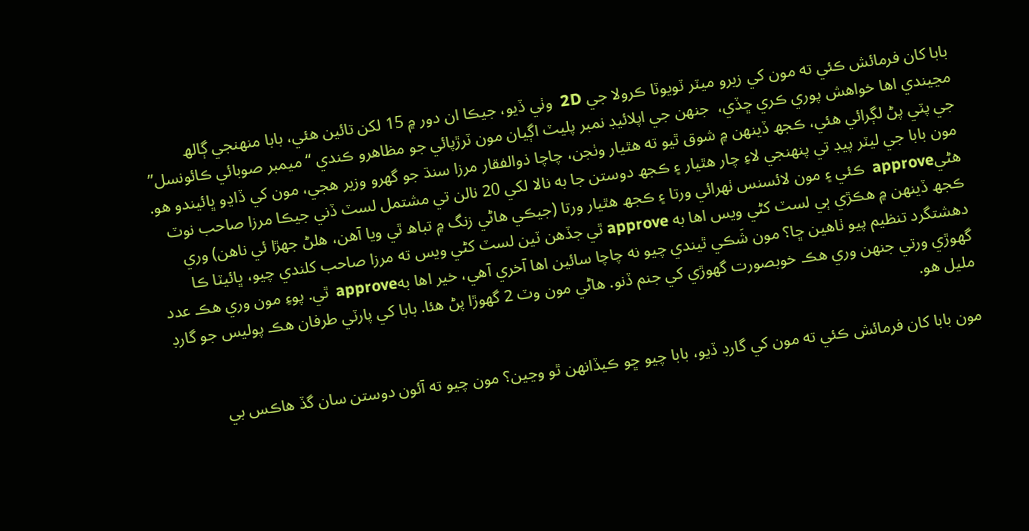بابا کان فرمائش ڪئي ته مون کي زيرو ميٽر ٽويوٽا ڪرولا جي 2D  وٺي ڏيو، جيڪا ان دور ۾ 15 لکن تائين ھئي، بابا منھنجي ڳالھ مڃيندي اھا خواھش پوري ڪري ڇڏي،  جنھن جي اپلائيڊ نمبر پليٽ اڳيان مون ٽرڙپائي جو مظاھرو ڪندي “ميمبر صوبائي ڪائونسل” جي پٽي پڻ لڳرائي ھئي، ڪجھ ڏينھن ۾ شوق ٿيو ته ھٿيار وٺجن، چاچا ذوالفقار مرزا سنڌ جو گھرو وزير ھجي، مون کي ڏاڍو ڀائيندو ھو. مون بابا جي ليٽر پيڊ تي پنھنجي لاءِ چار ھٿيار ۽ ڪجھ دوستن جا به نالا لکي 20 نالن تي مشتمل لسٽ ڏني جيڪا مرزا صاحب نوٽ ھڻيapprove  ڪئي ۽ مون لائسنس ٺھرائي ورتا ۽ ڪجھ ھٿيار ورتا (جيڪي ھاڻي زنگ ۾ تباھ ٿي ويا آھن، ھلڻ جھڙا ئي ناھن) وري ڪجھ ڏينھن ۾ ھڪڙي ٻي لسٽ کڻي ويس اھا به approve ٿي جڏھن ٽين لسٽ کڻي ويس ته مرزا صاحب کلندي چيو، ڀائيٽا ڪا دھشتگرد تنظيم پيو ٺاھين ڇا؟ مون شَڪي ٿيندي چيو نه چاچا سائين اھا آخري آھي، خير اھا بهapprove  ٿي. پوءِ مون وري ھڪ عدد گھوڙي ورتي جنھن وري ھڪ خوبصورت گھوڙي کي جنم ڏنو. ھاڻي مون وٽ 2 گھوڙا پڻ ھئا. بابا کي پارٽي طرفان ھڪ پوليس جو گارڊ مليل ھو.

مون بابا کان فرمائش ڪئي ته مون کي گارڊ ڏيو، بابا چيو ڇو ڪيڏانھن ٿو وڃين؟ مون چيو ته آئون دوستن سان گڏ ھاڪس بي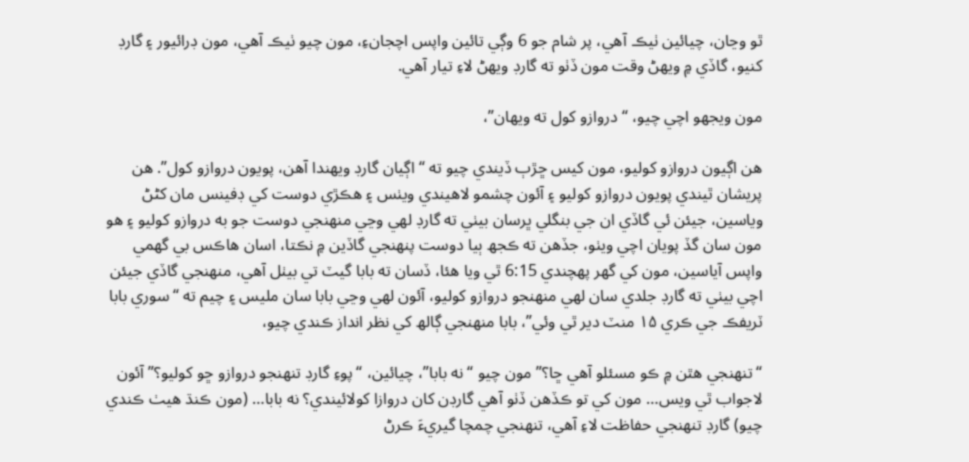ٿو وڃان، چيائين ٺيڪ آھي، پر شام جو 6 وڳي تائين واپس اچجانءِ، مون چيو ٺيڪ آھي، مون ڊرائيور ۽ گارڊ کنيو، گاڏي ۾ ويھڻ وقت مون ڏٺو ته گارڊ ويھڻ لاءِ تيار آھي.

مون ويجھو اچي چيو، “دروازو کول ته ويھان”،

هن اڳيون دروازو کوليو، مون کيس ڇڙٻ ڏيندي چيو ته “اڳيان گارڊ ويھندا آھن، پويون دروازو کول”. هن پريشان ٿيندي پويون دروازو کوليو ۽ آئون چشمو لاھيندي ويٺس ۽ ھڪڙي دوست کي ڊفينس مان کڻڻ وياسين، جيئن ئي گاڏي ان جي بنگلي ڀرسان بيٺي ته گارڊ لھي وڃي منھنجي دوست جو به دروازو کوليو ۽ ھو مون سان گڏ پويان اچي ويٺو، جڏھن ته ڪجھ ٻيا دوست پنھنجي گاڏين ۾ نڪتا، اسان ھاڪس بي گھمي واپس آياسين، مون کي گھر پهچندي 6:15 ٿي ويا ھئا، ڏسان ته بابا گيٽ تي بيٺل آھي، منھنجي گاڏي جيئن اچي بيٺي ته گارڊ جلدي سان لھي منھنجو دروازو کوليو، آئون لھي وڃي بابا سان مليس ۽ چيم ته “سوري بابا ٽريفڪ جي ڪري ۱۵ منٽ دير ٿي وئي”، بابا منھنجي ڳالھ کي نظر انداز ڪندي چيو،

“تنھنجي ھٿن ۾ ڪو مسئلو آھي ڇا؟” مون چيو “نه بابا”، چيائين، “پوءِ گارڊ تنھنجو دروازو ڇو کوليو؟” آئون لاجواب ٿي ويس… مون کي تو ڪڏھن ڏٺو آھي گارڊن کان دروازا کولائيندي؟ نه بابا… (مون ڪنڌ ھيٺ ڪندي چيو) گارڊ تنھنجي حفاظت لاءِ آھي، تنھنجي چمچا گيريءَ ڪرڻ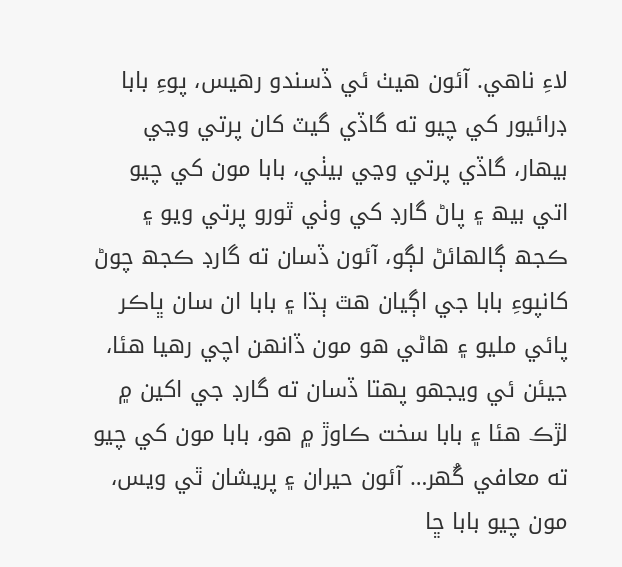لاءِ ناھي. آئون ھيٺ ئي ڏسندو رھيس، پوءِ بابا ڊرائيور کي چيو ته گاڏي گيٽ کان پرتي وڃي بيھار، گاڏي پرتي وڃي بيٺي، بابا مون کي چيو اتي بيھ ۽ پاڻ گارڊ کي وٺي ٿورو پرتي ويو ۽ ڪجھ ڳالھائڻ لڳو، آئون ڏسان ته گارڊ ڪجھ چوڻ کانپوءِ بابا جي اڳيان ھٿ ٻڌا ۽ بابا ان سان ڀاڪر پائي مليو ۽ ھاڻي ھو مون ڏانھن اچي رھيا ھئا، جيئن ئي ويجھو پھتا ڏسان ته گارڊ جي اکين ۾ لڙڪ ھئا ۽ بابا سخت ڪاوڙ ۾ ھو، بابا مون کي چيو ته معافي گُھر… آئون حيران ۽ پريشان ٿي ويس، مون چيو بابا ڇا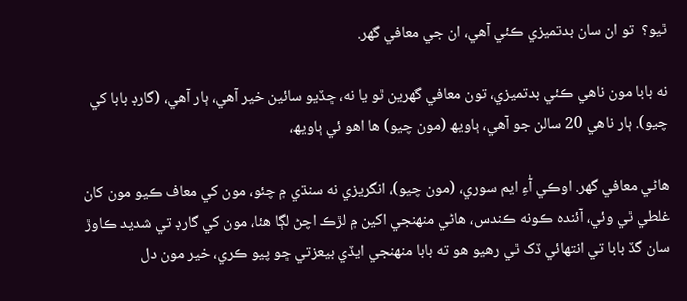ٿيو؟  تو ان سان بدتميزي ڪئي آھي، ان جي معافي گھر.

نه بابا مون ناھي ڪئي بدتميزي، تون معافي گھرين ٿو يا نه، ڇڏيو سائين خير آھي، ٻار آھي، (گارڊ بابا کي چيو). ٻار ناھي 20 سالن جو آھي، ٻاويھ (مون چيو) ھا اھو ئي ٻاويھ،

ھاڻي معافي گھر. اوڪي آٰءِ ايم سوري، (مون چيو)، انگريزي نه سنڌي ۾ چئو، مون کي معاف ڪيو مون کان غلطي ٿي وئي، آئنده ڪونه ڪندس، ھاڻي منھنجي اکين ۾ لڙڪ اچڻ لڳا ھئا، مون کي گارڊ تي شديد ڪاوڙ سان گڏ بابا تي انتھائي ڏک ٿي رھيو ھو ته بابا منھنجي ايڏي بيعزتي ڇو پيو ڪري، خير مون دل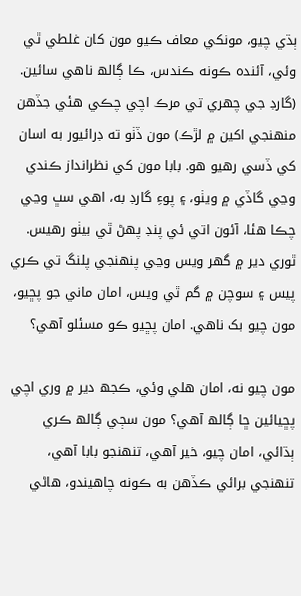ٻڌي چيو، مونکي معاف ڪيو مون کان غلطي ٿي وئي، آئنده ڪونه ڪندس، ڪا ڳالھ ناھي سائين. (گارڊ جي چھري تي مرڪ اچي چڪي ھئي جڏھن منھنجي اکين ۾ لڙڪ) مون ڏٺو ته ڊرائيور به اسان کي ڏسي رھيو ھو. بابا مون کي نظرانداز ڪندي وڃي گاڏي ۾ ويٺو، ۽ پوءِ گارڊ به، اھي سڀ وڃي چڪا ھئا، آئون اتي ئي پنڊ پھڻ ٿي بيٺو رھيس. ٿوري دير ۾ گھر ويس وڃي پنھنجي پلنگ تي ڪري پيس ۽ سوچن ۾ گم ٿي ويس، امان ماني جو پڇيو، مون چيو بک ناھي. امان پڇيو ڪو مسئلو آھي؟

مون چيو نه، امان ھلي وئي، ڪجھ دير ۾ وري اچي پڇيائين ڇا ڳالھ آھي؟ مون سڄي ڳالھ ڪري ٻڌائي، امان چيو، خير آھي، تنھنجو بابا آھي، تنھنجي برائي ڪڏھن به ڪونه چاھيندو، ھاڻي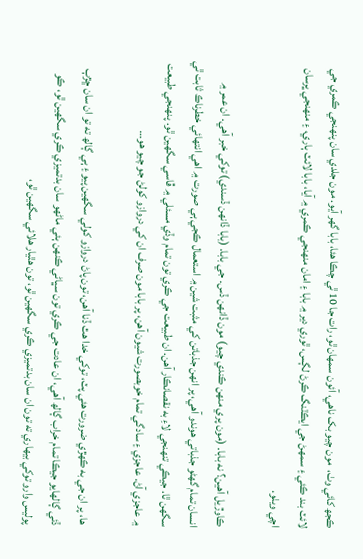ڪجھ کائي وٺ،  مون چيو بک ناھي، آئون سمھان ٿو، رات جا 10 ٿي چڪا ھئا، بابا گھر آيو. مون جلدي سان پنھنجي ڪمري جي لائٽ بند ڪئي ۽ سمھڻ جي ايڪٽنگ ڪرڻ لڳس، ٿوري دير ۾ بابا ۽ امان منھنجي ڪمري ۾ آيا، بابا لائٽ ٻاري، ۽ منھنجي ڀرسان اچي ويٺو.

ڪاوڙيل آھين؟ نه بابا. (مون پري منھن ڪندي چيو) مون ڏانھن ڏس. جي بابا. (بابا ڏانھن ڏسندي) توکي خبر آھي. ان عمر ۾ انسان تمام گھڻو جذباتي ھوندو آھي، پر انھن جذباتن کي مثبت شين ۾ استعمال ڪجي ٻي صورت ۾ اھي انتھائي خطرناڪ ثابت ٿي سگھن ٿا. جيڪي تنھنجي لاءِ به نقصانڪار آھن. ان طبيعت جي ڪري تون تمام وڏي مسئلي ۾ ڦاسي سگھين ٿو. پنھنجي طبيعت ۾ عاجزي آڻ. عاجزي ۽ سادگي تمام خوبصورت شيون آھن، پر بابا مون صرف ان کي دروازو کولڻ جو چيو ھو…

ھا، پر ان جي به ڪھڙي ضرورت ھئي پٽ، توکي خدا ھٿ ڏنا آھن، تون پاڻ دروازو کولي سگھين پيو ۽ ٻي ڳالھ ته تو ان سان ڇڙٻ ڏئي ڳالھايو جيڪا تمام خراب ڳالھ آھي، ان عادت جي ڪري تون سڀاڻي ڪنھن ٻئي ماڻھو سان بدتميزي ڪري سگھين ٿو، ڪو پوليس وارو توکي بيھاري ته تون ان سان بدتميزي ڪري سگھين ٿو، تون ھٿيار ھلائي سگھين ٿو،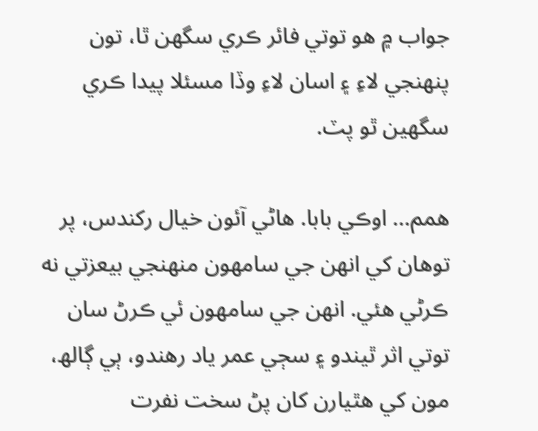جواب ۾ ھو توتي فائر ڪري سگهن ٿا، تون پنھنجي لاءِ ۽ اسان لاءِ وڏا مسئلا پيدا ڪري سگهين ٿو پٽ.

ھمم… اوڪي بابا. ھاڻي آئون خيال رکندس، پر توھان کي انھن جي سامھون منھنجي بيعزتي نه ڪرڻي ھئي. انھن جي سامھون ئي ڪرڻ سان توتي اثر ٿيندو ۽ سڄي عمر ياد رھندو، ٻي ڳالھ، مون کي ھٿيارن کان پڻ سخت نفرت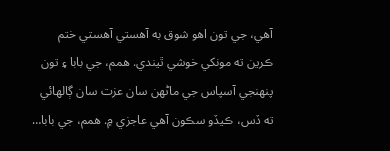آھي، جي تون اھو شوق به آھستي آھستي ختم ڪرين ته مونکي خوشي ٿيندي. ھمم، جي بابا ۽ تون پنھنجي آسپاس جي ماڻھن سان عزت سان ڳالھائي ته ڏس، ڪيڏو سڪون آھي عاجزي ۾. ھمم، جي بابا…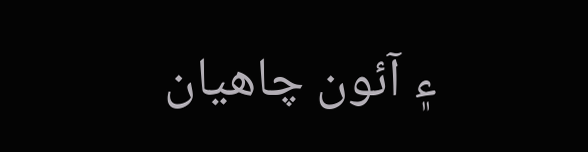۽ آئون چاھيان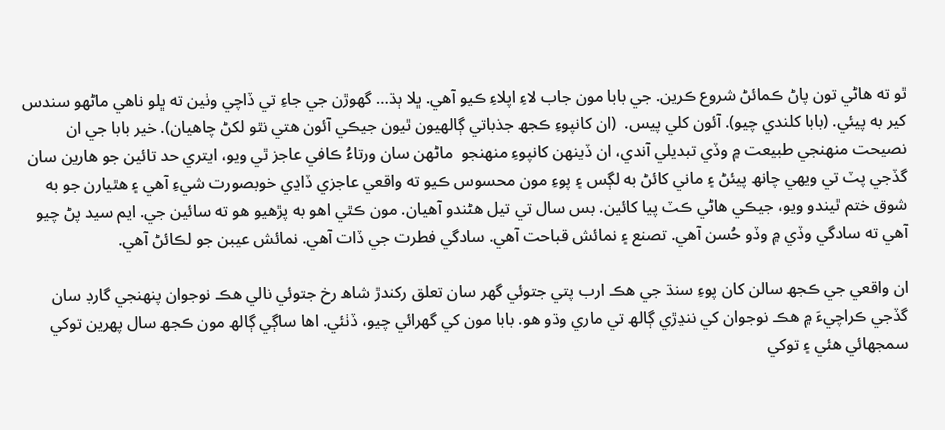ٿو ته ھاڻي تون پاڻ ڪمائڻ شروع ڪرين. جي بابا مون جاب لاءِ اپلاءِ ڪيو آھي. ڀلا ٻڌ… گھوڙن جي جاءِ تي ڏاچي وٺين ته ڀلو ناھي ماڻھو سندس کير به پيئي. (بابا کلندي چيو). آئون کلي پيس.  (ان کانپوءِ ڪجھ جذباتي ڳالھيون ٿيون جيڪي آئون هتي نٿو لکڻ چاھيان). خير بابا جي ان نصيحت منھنجي طبيعت ۾ وڏي تبديلي آندي، ان ڏينھن کانپوءِ منھنجو  ماڻھن سان ورتاءُ ڪافي عاجز ٿي ويو، ايتري حد تائين جو ھارين سان گڏجي پٽ تي ويھي چانھ پيئڻ ۽ ماني کائڻ به لڳس ۽ پوءِ مون محسوس ڪيو ته واقعي عاجزي ڏاڍي خوبصورت شيءِ آھي ۽ ھٿيارن جو به شوق ختم ٿيندو ويو، جيڪي ھاڻي ڪٽ پيا کائين. بس سال تي تيل ھڻندو آھيان. مون ڪٿي اھو به پڙھيو ھو ته سائين جي. ايم سيد پڻ چيو آھي ته سادگي وڏي ۾ وڏو حُسن آهي. تصنع ۽ نمائش قباحت آهي. سادگي فطرت جي ڏات آهي. نمائش عيبن جو لڪائڻ آهي.

ان واقعي جي ڪجھ سالن کان پوءِ سنڌ جي ھڪ ارب پتي جتوئي گھر سان تعلق رکندڙ شاھ رخ جتوئي نالي ھڪ نوجوان پنھنجي گارڊ سان گڏجي ڪراچيءَ ۾ ھڪ نوجوان کي ننڍڙي ڳالھ تي ماري وڌو ھو. بابا مون کي گھرائي چيو، ڏٺئي. اھا ساڳي ڳالھ مون ڪجھ سال پھرين توکي سمجھائي ھئي ۽ توکي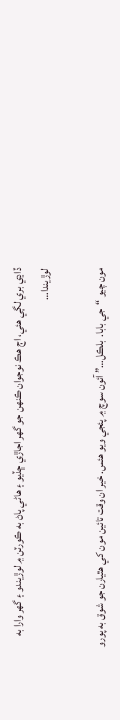ڏاڍي بري لڳي ھئي، اڄ ھڪ نوجوان ڪنھن جو گھر اجاڙي ڇڏيو ۽ ھاڻي پاڻ به ڪورٽن ۾ لوڙيندو ۽ گھر وارا به لوڙيندا…

مون چيو “جي بابا.  بلڪل…” آئون سوچ ۾ پئجي ويو ھئس. خير ان وقت تائين مون کي ھٿيارن جو شوق به پورو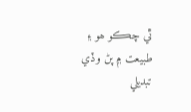ٿي چڪو ھو ۽ طبيعت ۾ پڻ وڏي تبديلي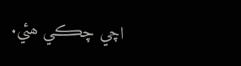اچي چڪي ھئي.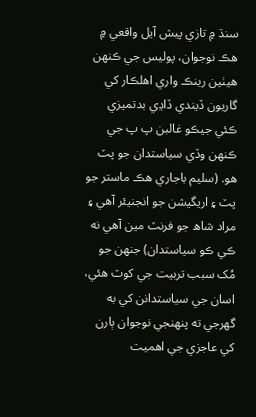سنڌ ۾ تازي پيش آيل واقعي ۾ ھڪ نوجوان، پوليس جي ڪنھن ھيٺين رينڪ واري اھلڪار کي گاريون ڏيندي ڏاڍي بدتميزي ڪئي جيڪو غالبن پ پ جي ڪنھن وڏي سياستدان جو پٽ ھو. (سليم باجاري ھڪ ماستر جو پٽ ۽ اريگيشن جو انجنيئر آھي ۽ مراد شاھ جو فرنٽ مين آھي نه ڪي ڪو سياستدان) جنھن جو مُک سبب تربيت جي کوٽ ھئي، اسان جي سياستدانن کي به گھرجي ته پنھنجي نوجوان ٻارن کي عاجزي جي اھميت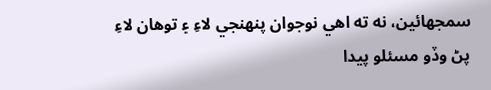سمجھائين، نه ته اھي نوجوان پنھنجي لاءِ ۽ توھان لاءِ پڻ وڏو مسئلو پيدا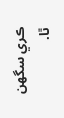ڪري سگھن ٿا.